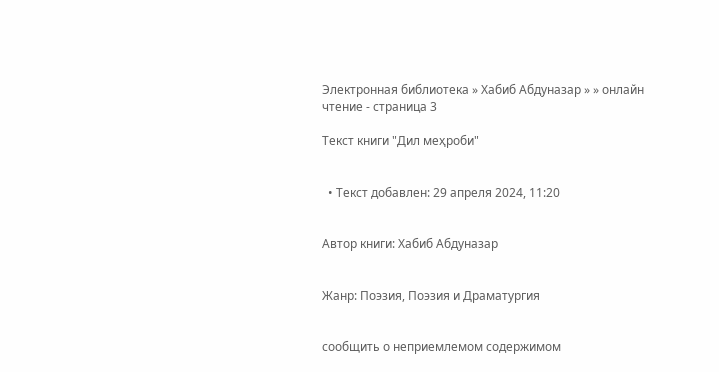Электронная библиотека » Хабиб Абдуназар » » онлайн чтение - страница 3

Текст книги "Дил меҳроби"


  • Текст добавлен: 29 апреля 2024, 11:20


Автор книги: Хабиб Абдуназар


Жанр: Поэзия, Поэзия и Драматургия


сообщить о неприемлемом содержимом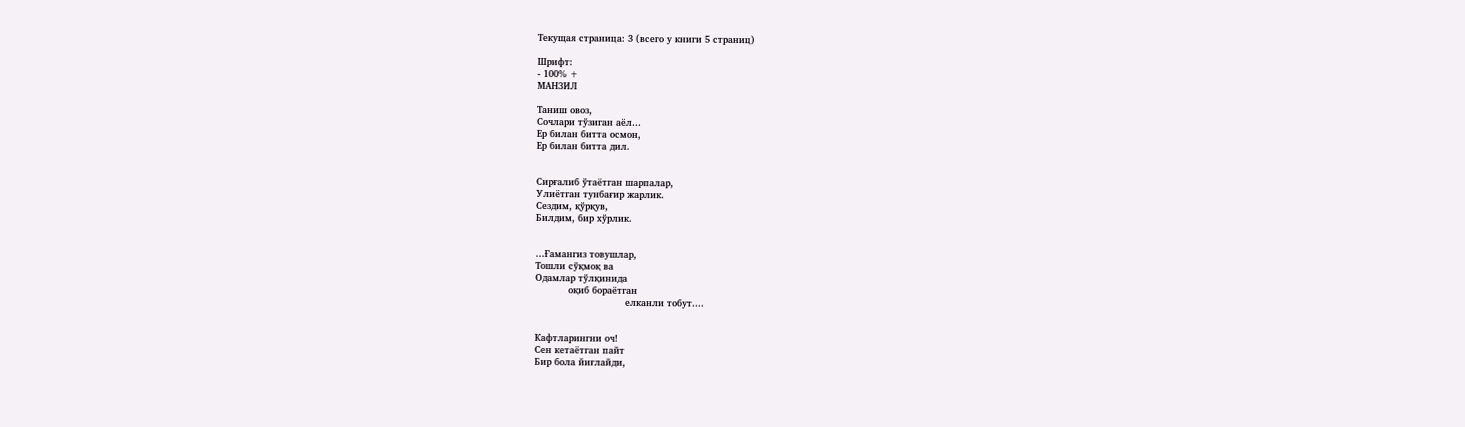Текущая страница: 3 (всего у книги 5 страниц)

Шрифт:
- 100% +
МАНЗИЛ

Таниш овоз,
Сочлари тўзиган аёл…
Ер билан битта осмон,
Ер билан битта дил.


Сирғалиб ўтаётган шарпалар,
Улиётган тунбағир жарлик.
Сездим, қўрқув,
Билдим, бир хўрлик.


…Ғамангиз товушлар,
Тошли сўқмоқ ва
Одамлар тўлқинида
           оқиб бораётган
                              елканли тобут....


Кафтларингни оч!
Сен кетаётган пайт
Бир бола йиғлайди,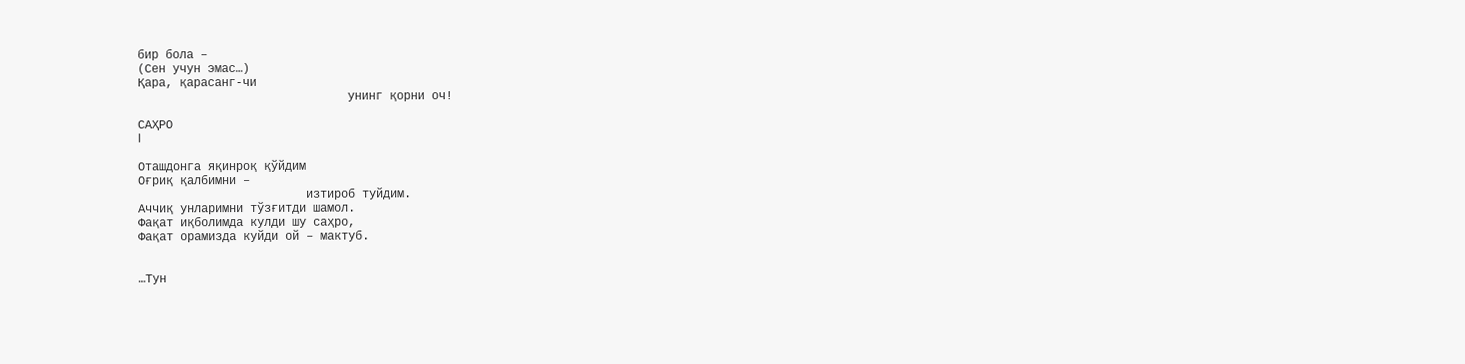бир бола –
(Сен учун эмас…)
Қара, қарасанг-чи
                              унинг қорни оч!

САҲРО
I

Оташдонга яқинроқ қўйдим
Оғриқ қалбимни –
                        изтироб туйдим.
Аччиқ унларимни тўзғитди шамол.
Фақат иқболимда кулди шу саҳро,
Фақат орамизда куйди ой – мактуб.


…Тун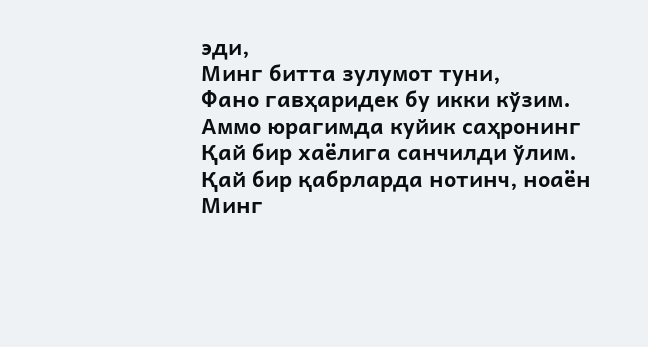эди,
Минг битта зулумот туни,
Фано гавҳаридек бу икки кўзим.
Аммо юрагимда куйик саҳронинг
Қай бир хаёлига санчилди ўлим.
Қай бир қабрларда нотинч, ноаён
Минг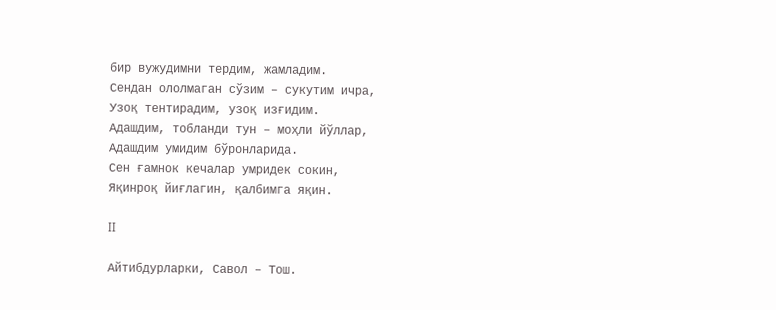бир вужудимни тердим, жамладим.
Сендан ололмаган сўзим – сукутим ичра,
Узоқ тентирадим, узоқ изғидим.
Адашдим, тобланди тун – моҳли йўллар,
Адашдим умидим бўронларида.
Сен ғамнок кечалар умридек сокин,
Яқинроқ йиғлагин, қалбимга яқин.

II

Айтибдурларки, Савол – Тош.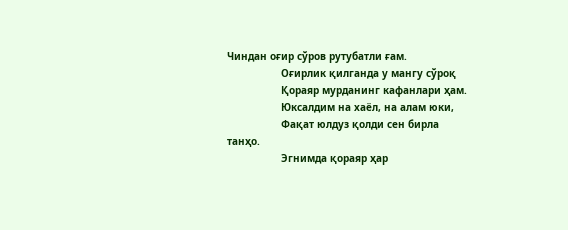Чиндан оғир сўров рутубатли ғам.
                  Оғирлик қилганда у мангу сўроқ
                  Қораяр мурданинг кафанлари ҳам.
                  Юксалдим на хаёл, на алам юки,
                  Фақат юлдуз қолди сен бирла танҳо.
                  Эгнимда қораяр ҳар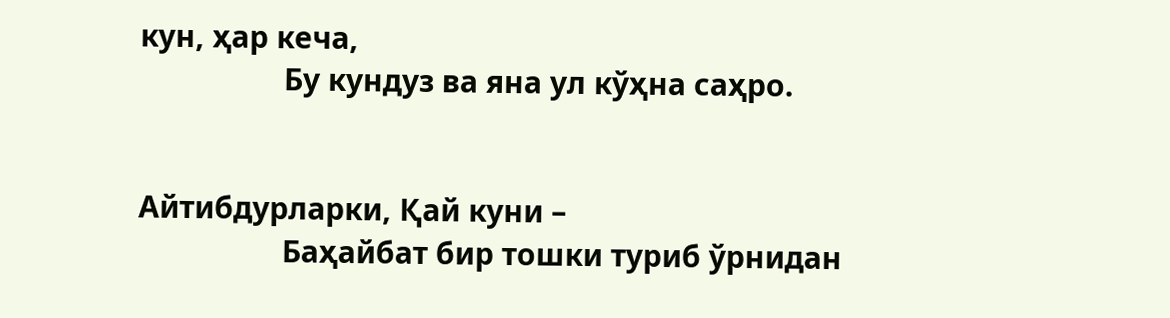кун, ҳар кеча,
                  Бу кундуз ва яна ул кўҳна саҳро.


Айтибдурларки, Қай куни –
                  Баҳайбат бир тошки туриб ўрнидан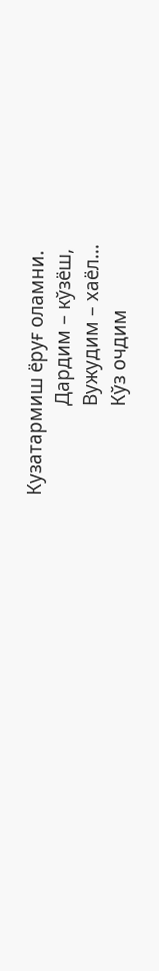Кузатармиш ёруғ оламни.
                  Дардим – кўзёш,
                  Вужудим – хаёл…
                  Кўз очдим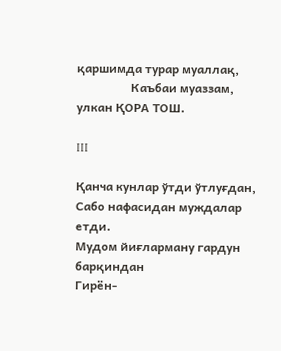қаршимда турар муаллақ,
                  Каъбаи муаззам, улкан ҚОРА ТОШ.

III

Қанча кунлар ўтди ўтлуғдан,
Сабо нафасидан муждалар етди.
Мудом йиғларману гардун барқиндан
Гирён-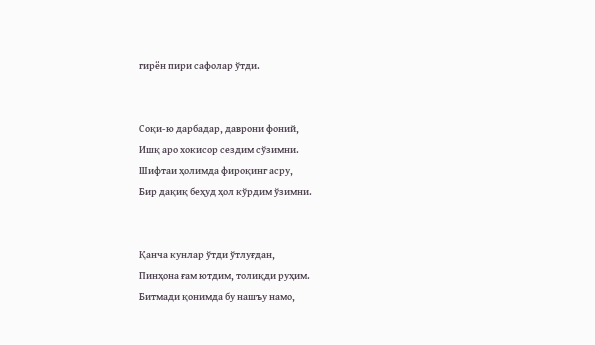гирён пири сафолар ўтди.


Соқи-ю дарбадар, даврони фоний,
Ишқ аро хокисор сездим сўзимни.
Шифтаи ҳолимда фироқинг асру,
Бир дақиқ беҳуд ҳол кўрдим ўзимни.


Қанча кунлар ўтди ўтлуғдан,
Пинҳона ғам ютдим, толиқди руҳим.
Битмади қонимда бу нашъу намо,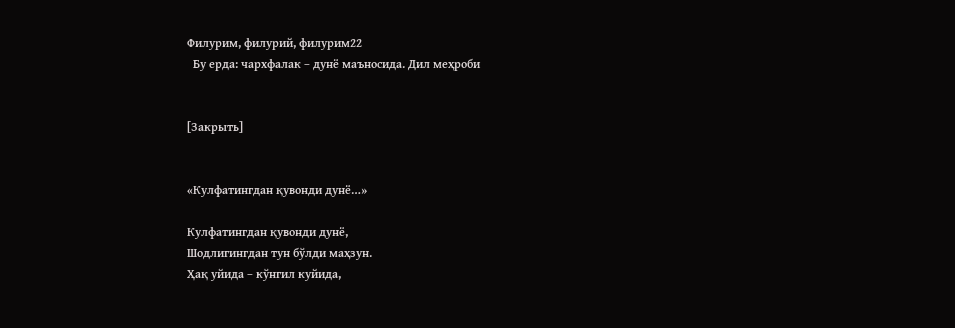Филурим, филурий, филурим22
  Бу ерда: чархфалак – дунё маъносида. Дил меҳроби


[Закрыть]


«Кулфатингдан қувонди дунё…»

Кулфатингдан қувонди дунё,
Шодлигингдан тун бўлди маҳзун.
Ҳақ уйида – кўнгил куйида,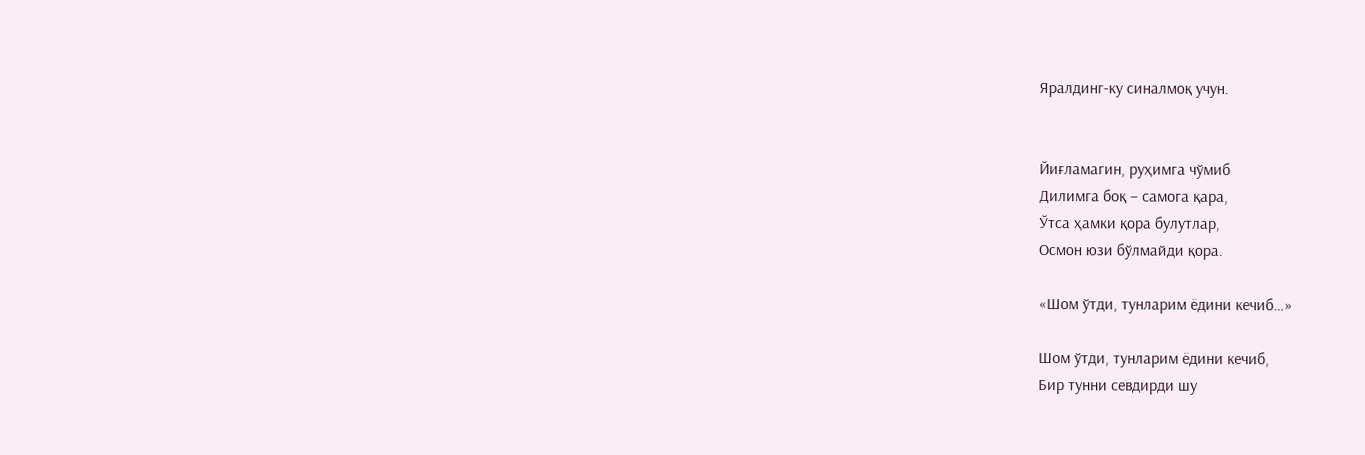Яралдинг-ку синалмоқ учун.


Йиғламагин, руҳимга чўмиб
Дилимга боқ – самога қара,
Ўтса ҳамки қора булутлар,
Осмон юзи бўлмайди қора.

«Шом ўтди, тунларим ёдини кечиб…»

Шом ўтди, тунларим ёдини кечиб,
Бир тунни севдирди шу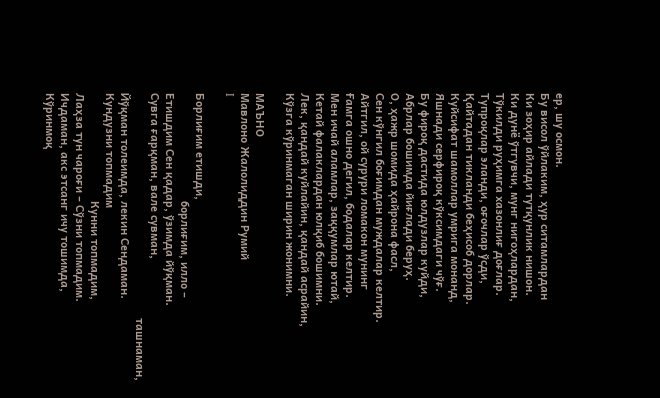ер, шу осмон.
Бу висол ўйлаким, ҳур ситамлардан
Ки зоҳир айлади тутқунлик нишон.
Ки дунё ўтгувчи, мунг нигоҳлардан,
Тўкилди руҳимга хазонлиғ доғлар.
Тупроқлар эланди, оғочлар ўсди,
Қайтадан тикланди беҳисоб дорлар.
Куйсифат шамоллар умрига монанд,
Яшнади серфироқ кўксимдаги чўғ.
Бу фироқ дастида юлдузлар куйди,
Абрлар бошимда йиғлади беруҳ.
О, ҳажр шомида ҳайрона фасл,
Сен кўнгил боғимдан муждалар келтир.
Айтгил, ой сурури ломакон мунинг
Ғамга ошно дегил, бодалар келтир.
Мен ичай аламлар, заққумлар ютай,
Кетай фалаклардан юлқиб бошимни.
Лек, қандай куйлайин, қандай асрайин,
Кўзга кўринмаган ширин жонимни.

МАЪНО
Мавлоно Жалолиддин Румий
I

Борлиғим етишди,
                                    борлиғим, илло –
Етишдим Сен қадар, ўзимда йўқман.
Сувга ғарқман, вале сувман,
                                                                           ташнаман,
Йўқман толеимда, лекин Сендаман.
Кундузни топмадим
                                    Кунни топмадим,
Лаҳза тун чароғи – Сўзни топмадим.
Ичдаман, акс этсанг ичу тошимда,
Кўринмоқ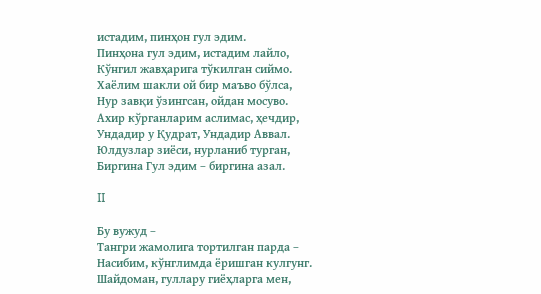истадим, пинҳон гул эдим.
Пинҳона гул эдим, истадим лайло,
Кўнгил жавҳарига тўкилган сиймо.
Хаёлим шакли ой бир маъво бўлса,
Нур завқи ўзингсан, ойдан мосуво.
Ахир кўрганларим аслимас, ҳечдир,
Ундадир у Қудрат, Ундадир Аввал.
Юлдузлар зиёси, нурланиб турган,
Биргина Гул эдим – биргина азал.

II

Бу вужуд –
Тангри жамолига тортилган парда –
Насибим, кўнглимда ёришган кулгунг.
Шайдоман, гуллару гиёҳларга мен,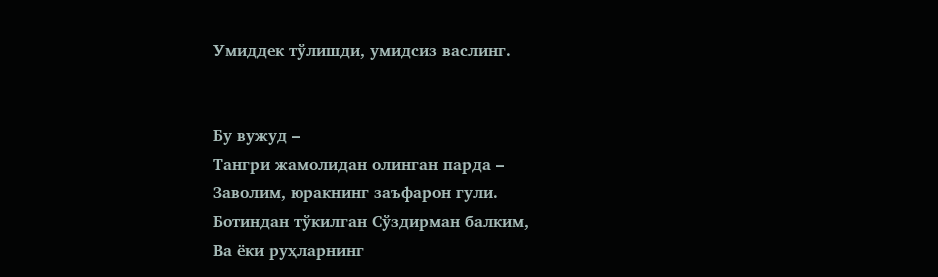Умиддек тўлишди, умидсиз васлинг.


Бу вужуд –
Тангри жамолидан олинган парда –
Заволим, юракнинг заъфарон гули.
Ботиндан тўкилган Сўздирман балким,
Ва ёки руҳларнинг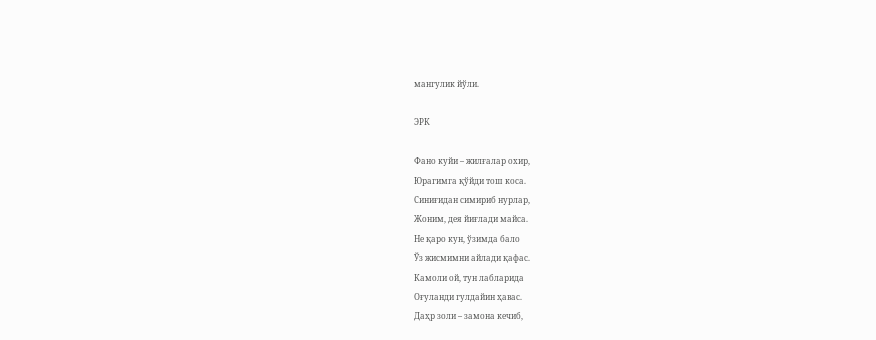мангулик йўли.

ЭРК

Фано куйи – жилғалар охир,
Юрагимга қўйди тош коса.
Синиғидан симириб нурлар,
Жоним, дея йиғлади майса.
Не қаро кун, ўзимда бало
Ўз жисмимни айлади қафас.
Камоли ой, тун лабларида
Оғуланди гулдайин ҳавас.
Даҳр золи – замона кечиб,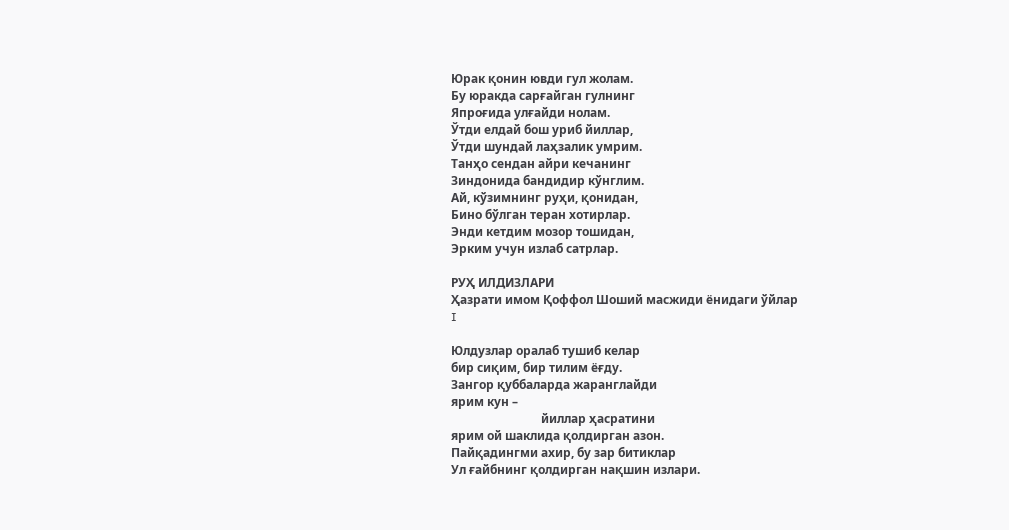Юрак қонин ювди гул жолам.
Бу юракда сарғайган гулнинг
Япроғида улғайди нолам.
Ўтди елдай бош уриб йиллар,
Ўтди шундай лаҳзалик умрим.
Танҳо сендан айри кечанинг
Зиндонида бандидир кўнглим.
Ай, кўзимнинг руҳи, қонидан,
Бино бўлган теран хотирлар.
Энди кетдим мозор тошидан,
Эрким учун излаб сатрлар.

РУҲ ИЛДИЗЛАРИ
Ҳазрати имом Қоффол Шоший масжиди ёнидаги ўйлар
I

Юлдузлар оралаб тушиб келар
бир сиқим, бир тилим ёғду.
Зангор қуббаларда жаранглайди
ярим кун –
                              йиллар ҳасратини
ярим ой шаклида қолдирган азон.
Пайқадингми ахир, бу зар битиклар
Ул ғайбнинг қолдирган нақшин излари.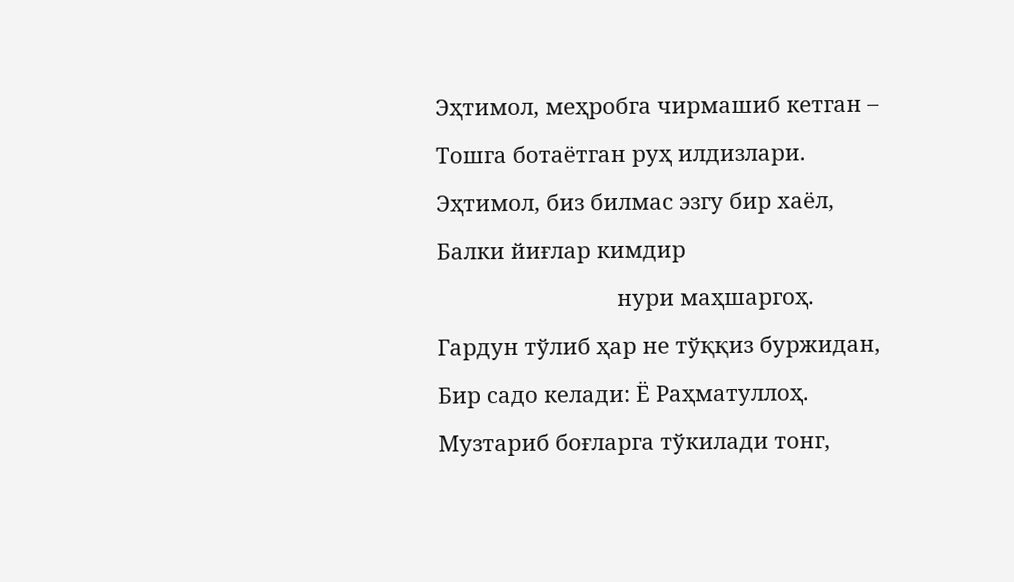Эҳтимол, меҳробга чирмашиб кетган –
Тошга ботаётган руҳ илдизлари.
Эҳтимол, биз билмас эзгу бир хаёл,
Балки йиғлар кимдир
                              нури маҳшаргоҳ.
Гардун тўлиб ҳар не тўққиз буржидан,
Бир садо келади: Ё Раҳматуллоҳ.
Музтариб боғларга тўкилади тонг,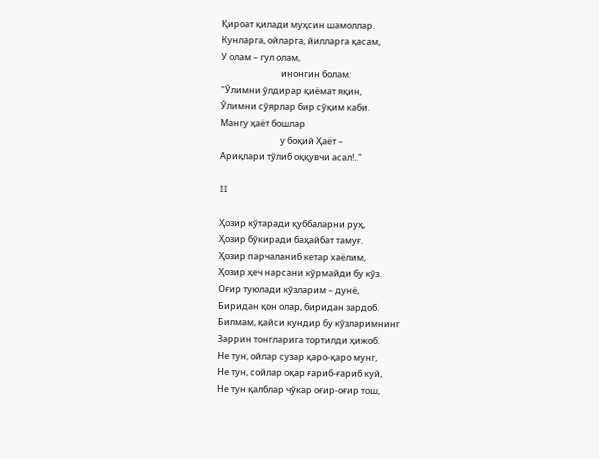Қироат қилади муҳсин шамоллар.
Кунларга, ойларга, йилларга қасам,
У олам – гул олам,
                              инонгин болам:
"Ўлимни ўлдирар қиёмат яқин,
Ўлимни сўярлар бир сўқим каби.
Мангу ҳаёт бошлар
                              у боқий Ҳаёт –
Ариқлари тўлиб оққувчи асал!.."

II

Ҳозир кўтаради қуббаларни руҳ,
Ҳозир бўкиради баҳайбат тамуғ.
Ҳозир парчаланиб кетар хаёлим,
Ҳозир ҳеч нарсани кўрмайди бу кўз.
Оғир туюлади кўзларим – дунё,
Биридан қон олар, биридан зардоб.
Билмам, қайси кундир бу кўзларимнинг
Заррин тонгларига тортилди ҳижоб.
Не тун, ойлар сузар қаро-қаро мунг,
Не тун, сойлар оқар ғариб-ғариб куй,
Не тун қалблар чўкар оғир-оғир тош,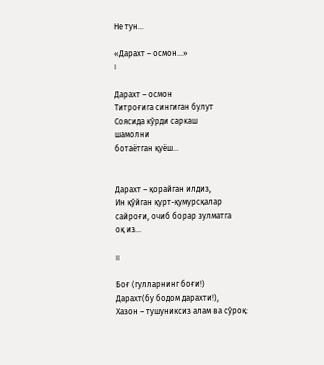Не тун…

«Дарахт – осмон…»
I

Дарахт – осмон
Титроғига сингиган булут
Соясида кўрди саркаш
шамолни
ботаётган қуёш…


Дарахт – қорайган илдиз,
Ин қўйган қурт-қумурсқалар
сайроғи, очиб борар зулматга
оқ из…

II

Боғ (гулларнинг боғи!)
Дарахт(бу бодом дарахти!),
Хазон – тушуниксиз алам ва сўроқ: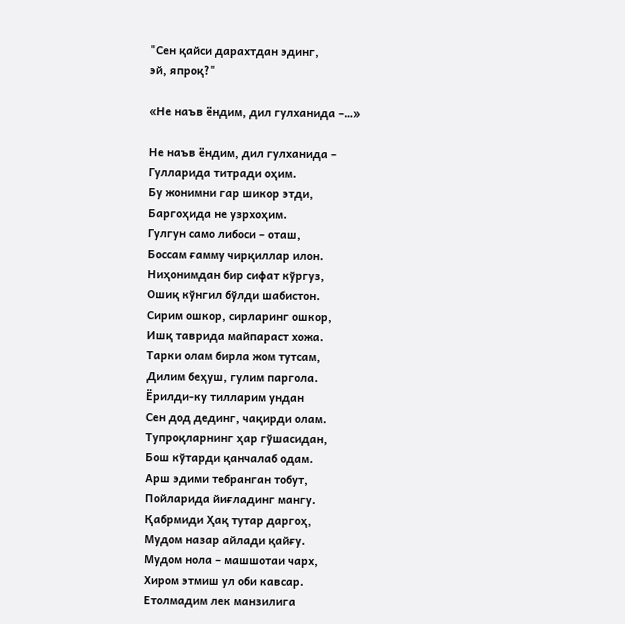"Сен қайси дарахтдан эдинг,
эй, япроқ?"

«Не наъв ёндим, дил гулханида –…»

Не наъв ёндим, дил гулханида –
Гулларида титради оҳим.
Бу жонимни гар шикор этди,
Баргоҳида не узрхоҳим.
Гулгун само либоси – оташ,
Боссам ғамму чирқиллар илон.
Ниҳонимдан бир сифат кўргуз,
Ошиқ кўнгил бўлди шабистон.
Сирим ошкор, сирларинг ошкор,
Ишқ таврида майпараст хожа.
Тарки олам бирла жом тутсам,
Дилим беҳуш, гулим паргола.
Ёрилди-ку тилларим ундан
Сен дод дединг, чақирди олам.
Тупроқларнинг ҳар гўшасидан,
Бош кўтарди қанчалаб одам.
Арш эдими тебранган тобут,
Пойларида йиғладинг мангу.
Қабрмиди Ҳақ тутар даргоҳ,
Мудом назар айлади қайғу.
Мудом нола – машшотаи чарх,
Хиром этмиш ул оби кавсар.
Етолмадим лек манзилига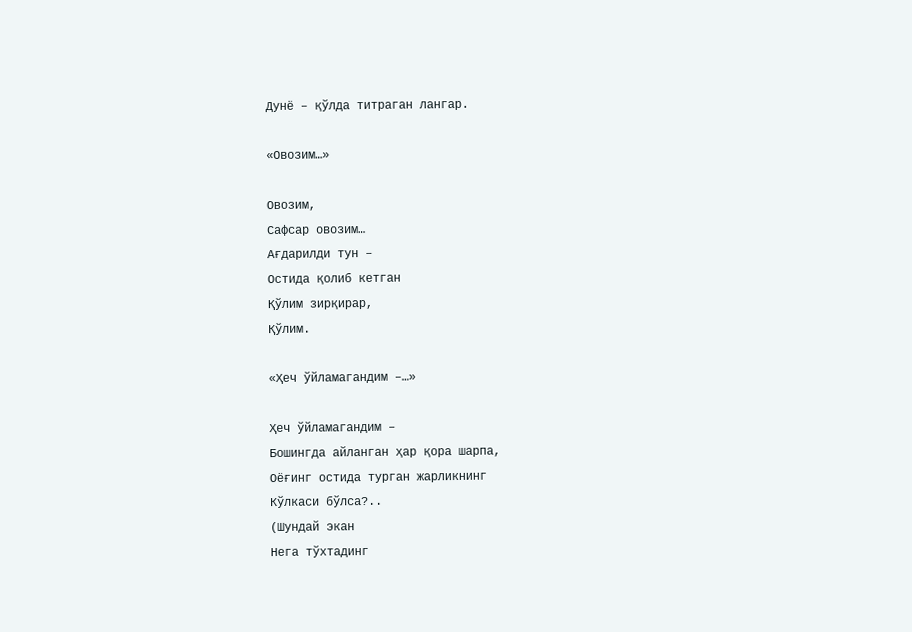Дунё – қўлда титраган лангар.

«Овозим…»

Овозим,
Сафсар овозим…
Ағдарилди тун –
Остида қолиб кетган
Қўлим зирқирар,
Қўлим.

«Ҳеч ўйламагандим –…»

Ҳеч ўйламагандим –
Бошингда айланган ҳар қора шарпа,
Оёғинг остида турган жарликнинг
Кўлкаси бўлса?..
(Шундай экан
Нега тўхтадинг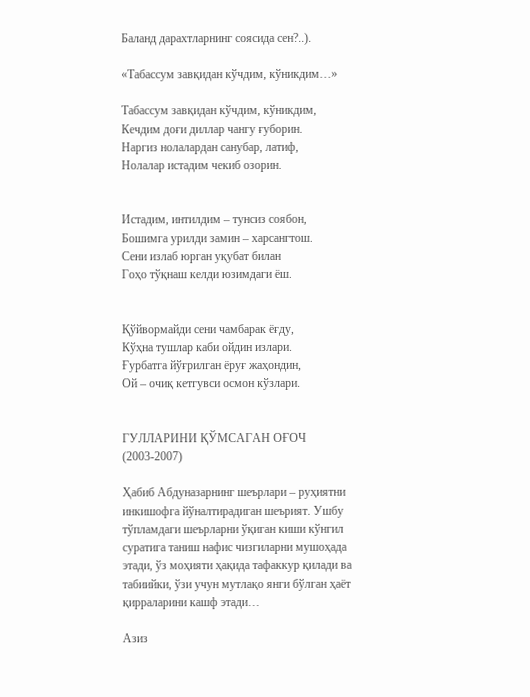Баланд дарахтларнинг соясида сен?..).

«Табассум завқидан кўчдим, кўникдим…»

Табассум завқидан кўчдим, кўникдим,
Кечдим доғи диллар чангу ғуборин.
Наргиз нолалардан санубар, латиф,
Нолалар истадим чекиб озорин.


Истадим, интилдим – тунсиз соябон,
Бошимга урилди замин – харсангтош.
Сени излаб юрган уқубат билан
Гоҳо тўқнаш келди юзимдаги ёш.


Қўйвормайди сени чамбарак ёғду,
Кўҳна тушлар каби ойдин излари.
Ғурбатга йўғрилган ёруғ жаҳондин,
Ой – очиқ кетгувси осмон кўзлари.


ГУЛЛАРИНИ ҚЎМСАГАН ОҒОЧ
(2003-2007)

Ҳабиб Абдуназарнинг шеърлари – руҳиятни инкишофга йўналтирадиган шеърият. Ушбу тўпламдаги шеърларни ўқиган киши кўнгил суратига таниш нафис чизгиларни мушоҳада этади, ўз моҳияти ҳақида тафаккур қилади ва табиийки, ўзи учун мутлақо янги бўлган ҳаёт қирраларини кашф этади…

Азиз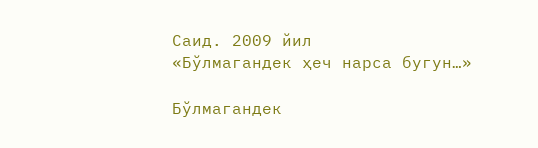Саид. 2009 йил
«Бўлмагандек ҳеч нарса бугун…»

Бўлмагандек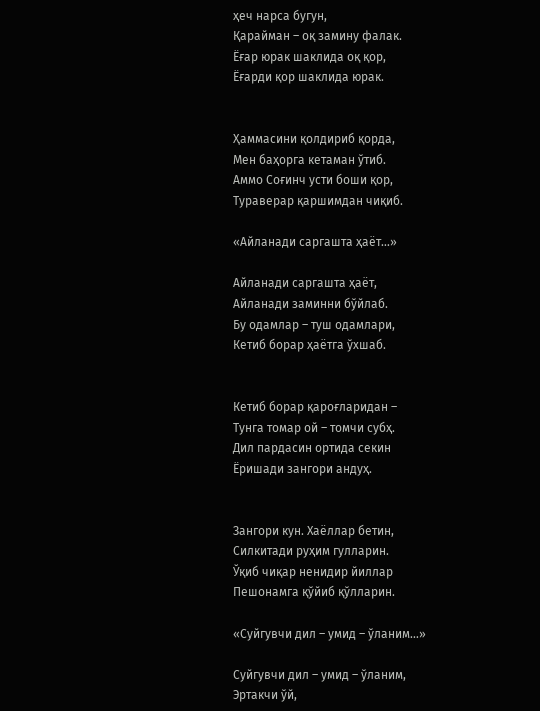ҳеч нарса бугун,
Қарайман – оқ замину фалак.
Ёғар юрак шаклида оқ қор,
Ёғарди қор шаклида юрак.


Ҳаммасини қолдириб қорда,
Мен баҳорга кетаман ўтиб.
Аммо Соғинч усти боши қор,
Тураверар қаршимдан чиқиб.

«Айланади саргашта ҳаёт…»

Айланади саргашта ҳаёт,
Айланади заминни бўйлаб.
Бу одамлар – туш одамлари,
Кетиб борар ҳаётга ўхшаб.


Кетиб борар қароғларидан –
Тунга томар ой – томчи субҳ.
Дил пардасин ортида секин
Ёришади зангори андуҳ.


Зангори кун. Хаёллар бетин,
Силкитади руҳим гулларин.
Ўқиб чиқар ненидир йиллар
Пешонамга қўйиб қўлларин.

«Суйгувчи дил – умид – ўланим…»

Суйгувчи дил – умид – ўланим,
Эртакчи ўй,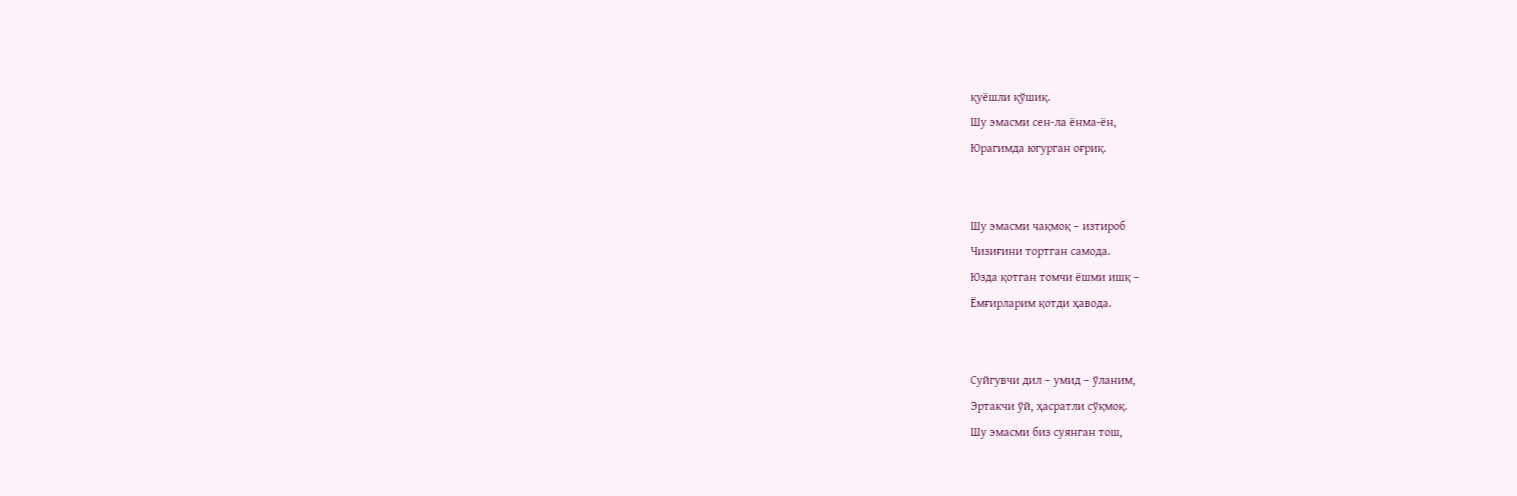қуёшли қўшиқ.
Шу эмасми сен-ла ёнма-ён,
Юрагимда югурган оғриқ.


Шу эмасми чақмоқ – изтироб
Чизиғини тортган самода.
Юзда қотган томчи ёшми ишқ –
Ёмғирларим қотди ҳавода.


Суйгувчи дил – умид – ўланим,
Эртакчи ўй, ҳасратли сўқмоқ.
Шу эмасми биз суянган тош,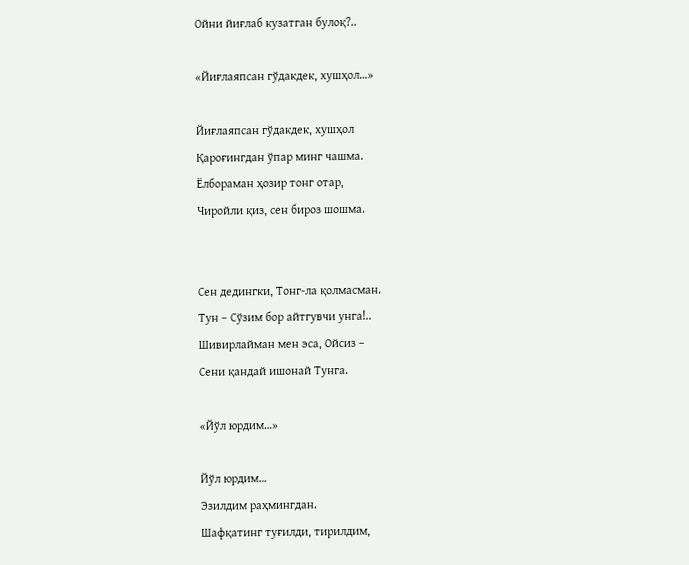Ойни йиғлаб кузатган булоқ?..

«Йиғлаяпсан гўдакдек, хушҳол…»

Йиғлаяпсан гўдакдек, хушҳол
Қароғингдан ўпар минг чашма.
Ёлбораман ҳозир тонг отар,
Чиройли қиз, сен бироз шошма.


Сен дедингки, Тонг-ла қолмасман.
Тун – Сўзим бор айтгувчи унга!..
Шивирлайман мен эса, Ойсиз –
Сени қандай ишонай Тунга.

«Йўл юрдим…»

Йўл юрдим…
Эзилдим раҳмингдан.
Шафқатинг туғилди, тирилдим,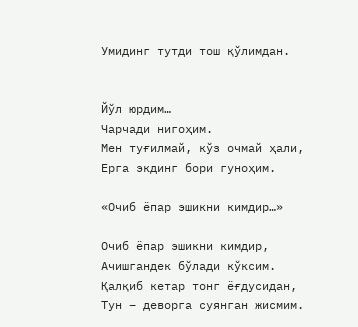Умидинг тутди тош қўлимдан.


Йўл юрдим…
Чарчади нигоҳим.
Мен туғилмай, кўз очмай ҳали,
Ерга экдинг бори гуноҳим.

«Очиб ёпар эшикни кимдир…»

Очиб ёпар эшикни кимдир,
Ачишгандек бўлади кўксим.
Қалқиб кетар тонг ёғдусидан,
Тун – деворга суянган жисмим.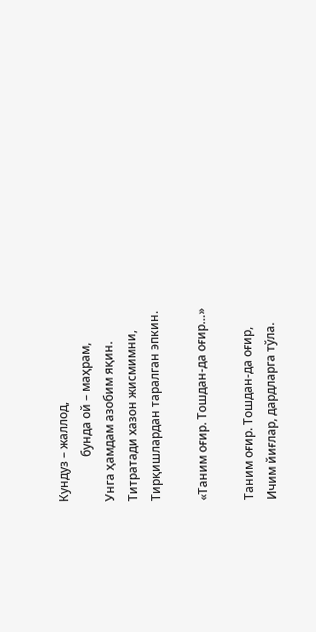Кундуз – жаллод,
               бунда ой – маҳрам,
Унга ҳамдам азобим яқин.
Титратади хазон жисмимни,
Тирқишлардан таралган эпкин.

«Таним оғир. Тошдан-да оғир…»

Таним оғир. Тошдан-да оғир,
Ичим йиғлар, дардларга тўла.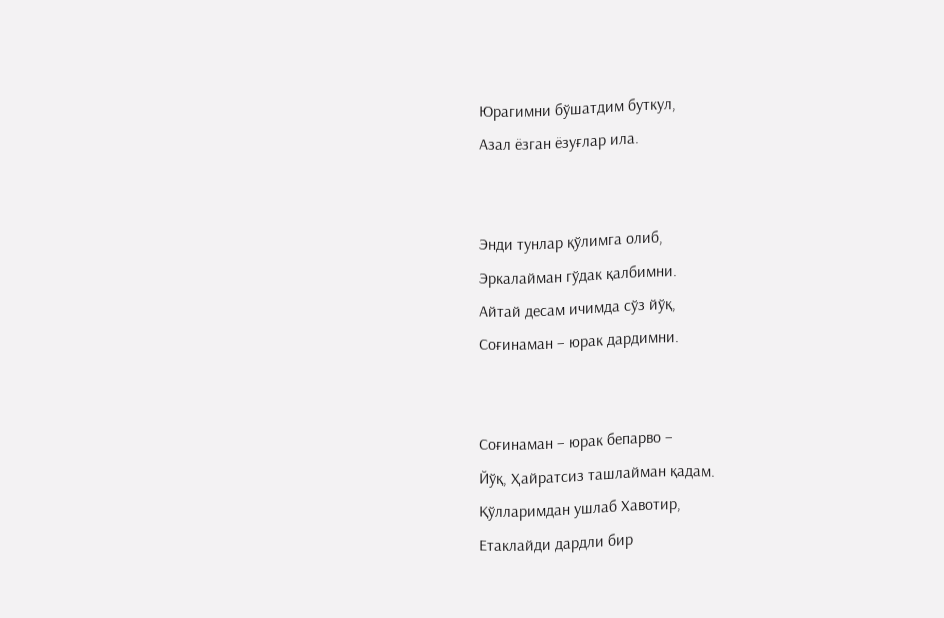Юрагимни бўшатдим буткул,
Азал ёзган ёзуғлар ила.


Энди тунлар қўлимга олиб,
Эркалайман гўдак қалбимни.
Айтай десам ичимда сўз йўқ,
Соғинаман – юрак дардимни.


Соғинаман – юрак бепарво –
Йўқ, Ҳайратсиз ташлайман қадам.
Қўлларимдан ушлаб Хавотир,
Етаклайди дардли бир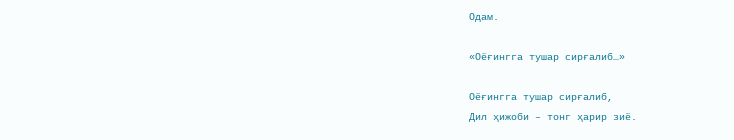Одам.

«Оёғингга тушар сирғалиб…»

Оёғингга тушар сирғалиб,
Дил ҳижоби – тонг ҳарир зиё.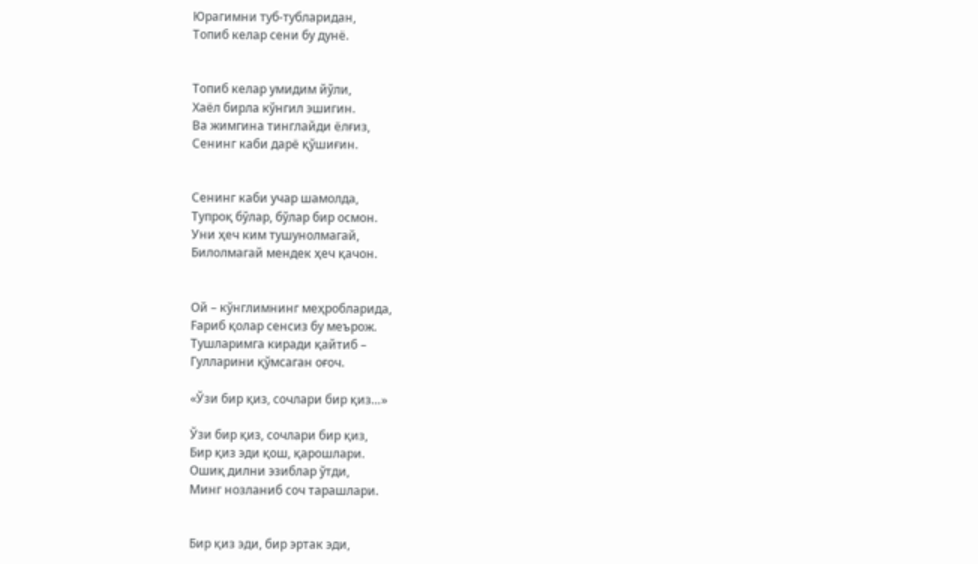Юрагимни туб-тубларидан,
Топиб келар сени бу дунё.


Топиб келар умидим йўли,
Хаёл бирла кўнгил эшигин.
Ва жимгина тинглайди ёлғиз,
Сенинг каби дарё қўшиғин.


Сенинг каби учар шамолда,
Тупроқ бўлар, бўлар бир осмон.
Уни ҳеч ким тушунолмагай,
Билолмагай мендек ҳеч қачон.


Ой – кўнглимнинг меҳробларида,
Fариб қолар сенсиз бу меърож.
Тушларимга киради қайтиб –
Гулларини қўмсаган оғоч.

«Ўзи бир қиз, сочлари бир қиз…»

Ўзи бир қиз, сочлари бир қиз,
Бир қиз эди қош, қарошлари.
Ошиқ дилни эзиблар ўтди,
Минг нозланиб соч тарашлари.


Бир қиз эди, бир эртак эди,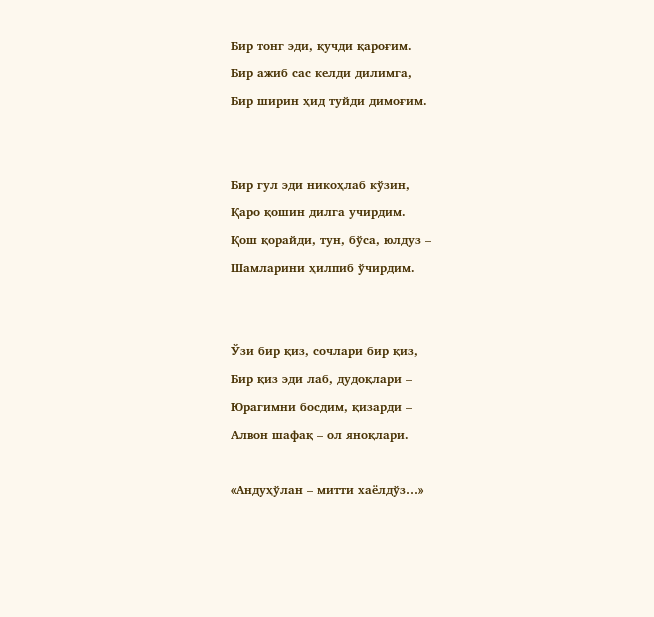Бир тонг эди, қучди қароғим.
Бир ажиб сас келди дилимга,
Бир ширин ҳид туйди димоғим.


Бир гул эди никоҳлаб кўзин,
Қаро қошин дилга учирдим.
Қош қорайди, тун, бўса, юлдуз –
Шамларини ҳилпиб ўчирдим.


Ўзи бир қиз, сочлари бир қиз,
Бир қиз эди лаб, дудоқлари –
Юрагимни босдим, қизарди –
Алвон шафақ – ол яноқлари.

«Андуҳўлан – митти хаёлдўз…»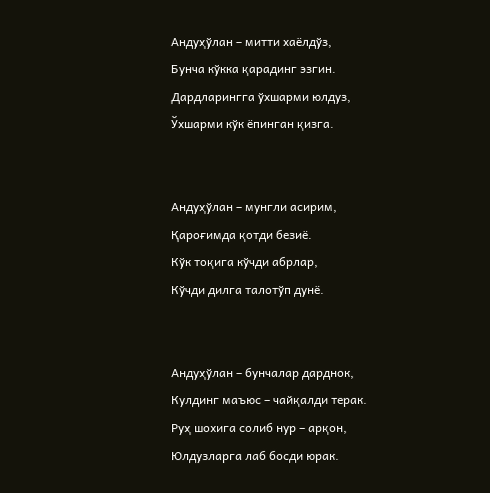Андуҳўлан – митти хаёлдўз,
Бунча кўкка қарадинг эзгин.
Дардларингга ўхшарми юлдуз,
Ўхшарми кўк ёпинган қизга.


Андуҳўлан – мунгли асирим,
Қароғимда қотди безиё.
Кўк тоқига кўчди абрлар,
Кўчди дилга талотўп дунё.


Андуҳўлан – бунчалар дарднок,
Кулдинг маъюс – чайқалди терак.
Руҳ шохига солиб нур – арқон,
Юлдузларга лаб босди юрак.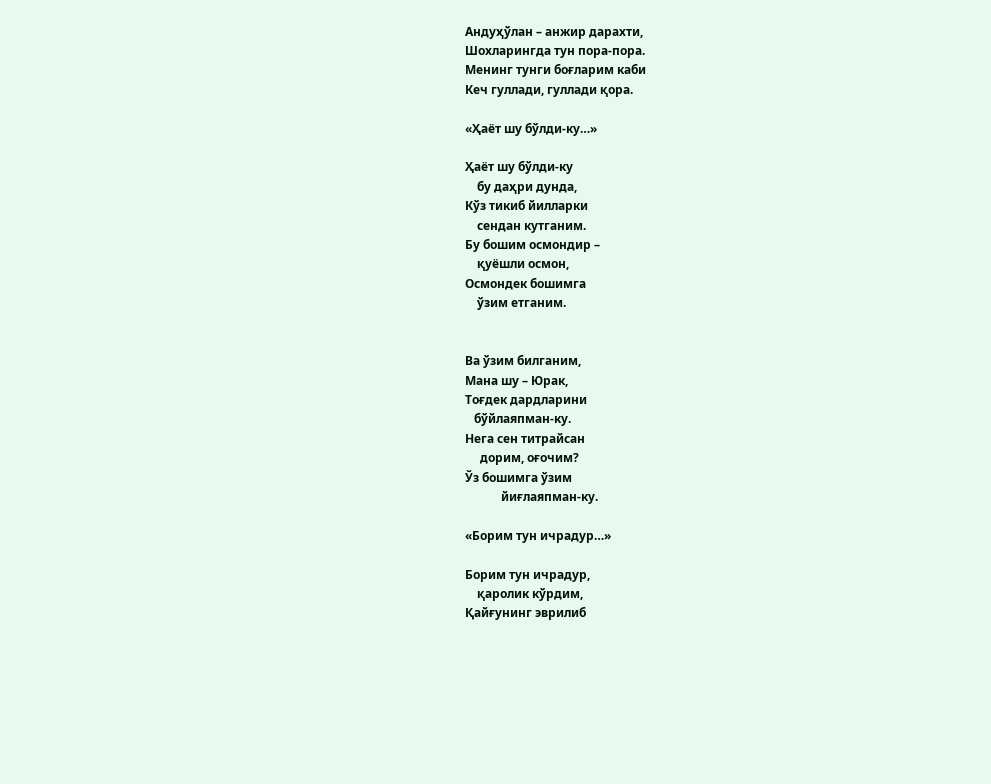Андуҳўлан – анжир дарахти,
Шохларингда тун пора-пора.
Менинг тунги боғларим каби
Кеч гуллади, гуллади қора.

«Ҳаёт шу бўлди-ку…»

Ҳаёт шу бўлди-ку
    бу даҳри дунда,
Кўз тикиб йилларки
    сендан кутганим.
Бу бошим осмондир –
    қуёшли осмон,
Осмондек бошимга
    ўзим етганим.


Ва ўзим билганим,
Мана шу – Юрак,
Тоғдек дардларини
   бўйлаяпман-ку.
Нега сен титрайсан
     дорим, оғочим?
Ўз бошимга ўзим
            йиғлаяпман-ку.

«Борим тун ичрадур…»

Борим тун ичрадур,
    қаролик кўрдим,
Қайғунинг эврилиб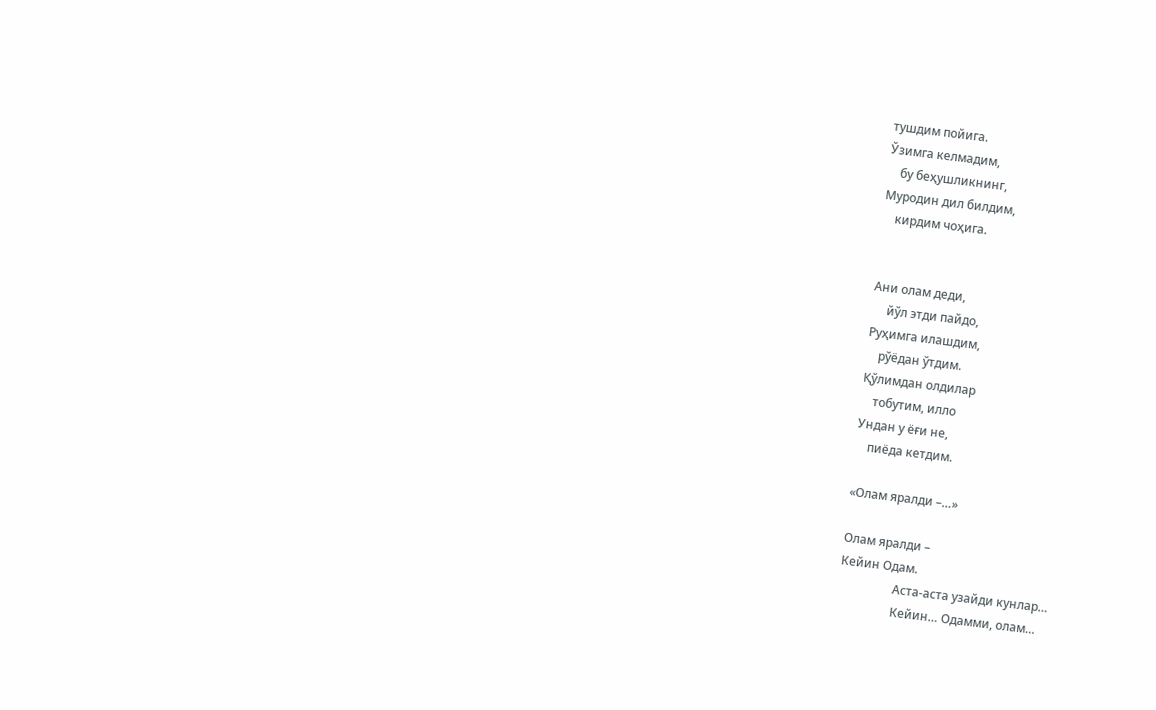тушдим пойига.
Ўзимга келмадим,
    бу беҳушликнинг,
Муродин дил билдим,
    кирдим чоҳига.


Ани олам деди,
     йўл этди пайдо,
Руҳимга илашдим,
    рўёдан ўтдим.
Қўлимдан олдилар
    тобутим, илло
Ундан у ёғи не,
    пиёда кетдим.

«Олам яралди –…»

Олам яралди –
Кейин Одам.
                  Аста-аста узайди кунлар…
                  Кейин… Одамми, олам…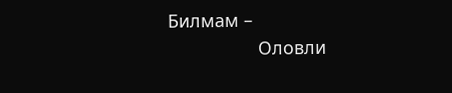Билмам –
                  Оловли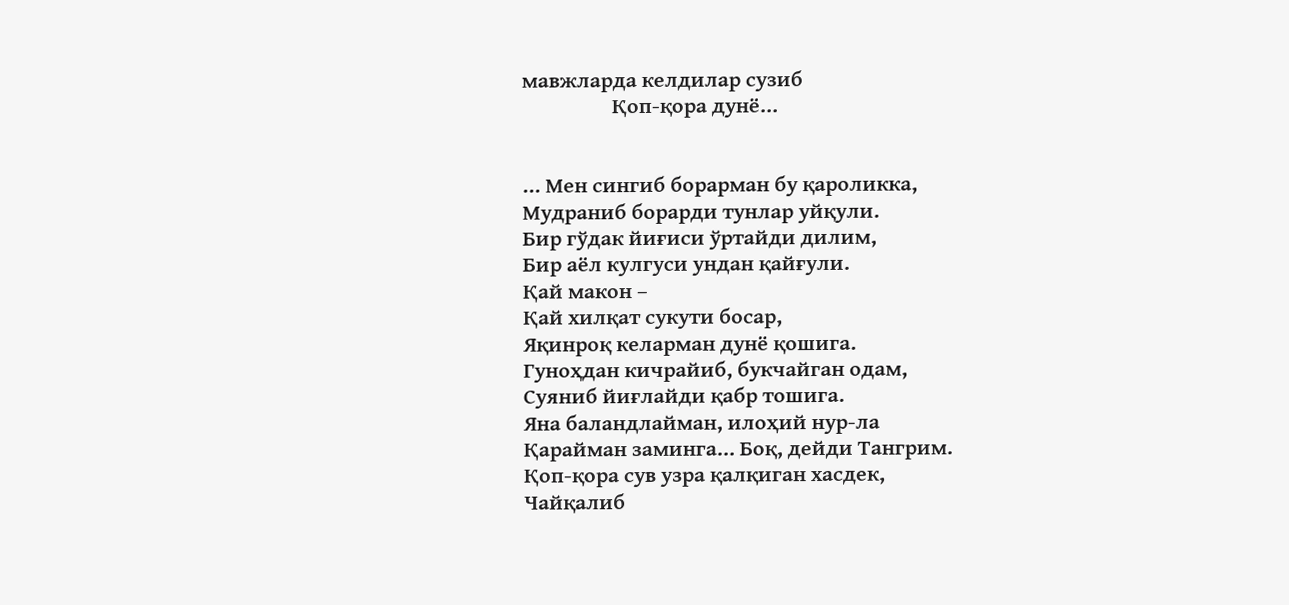мавжларда келдилар сузиб
                  Қоп-қора дунё…


… Мен сингиб борарман бу қароликка,
Мудраниб борарди тунлар уйқули.
Бир гўдак йиғиси ўртайди дилим,
Бир аёл кулгуси ундан қайғули.
Қай макон –
Қай хилқат сукути босар,
Яқинроқ келарман дунё қошига.
Гуноҳдан кичрайиб, букчайган одам,
Суяниб йиғлайди қабр тошига.
Яна баландлайман, илоҳий нур-ла
Қарайман заминга… Боқ, дейди Тангрим.
Қоп-қора сув узра қалқиган хасдек,
Чайқалиб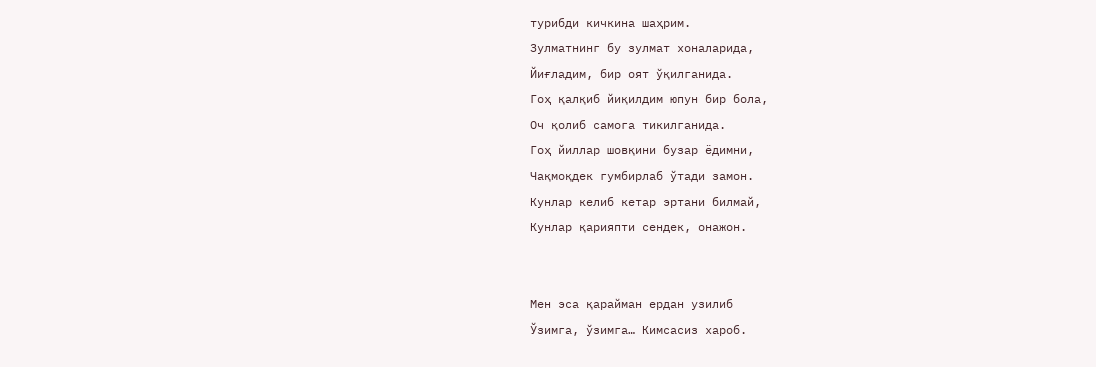турибди кичкина шаҳрим.
Зулматнинг бу зулмат хоналарида,
Йиғладим, бир оят ўқилганида.
Гоҳ қалқиб йиқилдим юпун бир бола,
Оч қолиб самога тикилганида.
Гоҳ йиллар шовқини бузар ёдимни,
Чақмоқдек гумбирлаб ўтади замон.
Кунлар келиб кетар эртани билмай,
Кунлар қарияпти сендек, онажон.


Мен эса қарайман ердан узилиб
Ўзимга, ўзимга… Кимсасиз хароб.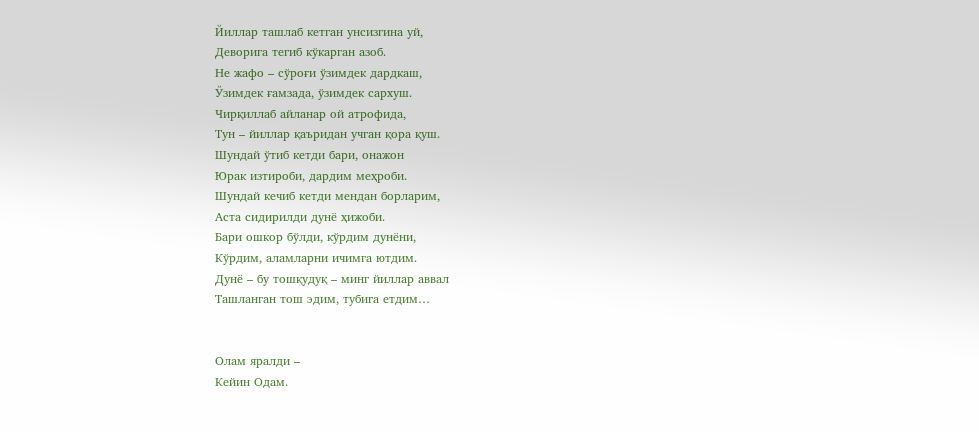Йиллар ташлаб кетган унсизгина уй,
Деворига тегиб кўкарган азоб.
Не жафо – сўроғи ўзимдек дардкаш,
Ўзимдек ғамзада, ўзимдек сархуш.
Чирқиллаб айланар ой атрофида,
Тун – йиллар қаъридан учган қора қуш.
Шундай ўтиб кетди бари, онажон
Юрак изтироби, дардим меҳроби.
Шундай кечиб кетди мендан борларим,
Аста сидирилди дунё ҳижоби.
Бари ошкор бўлди, кўрдим дунёни,
Кўрдим, аламларни ичимга ютдим.
Дунё – бу тошқудуқ – минг йиллар аввал
Ташланган тош эдим, тубига етдим…


Олам яралди –
Кейин Одам.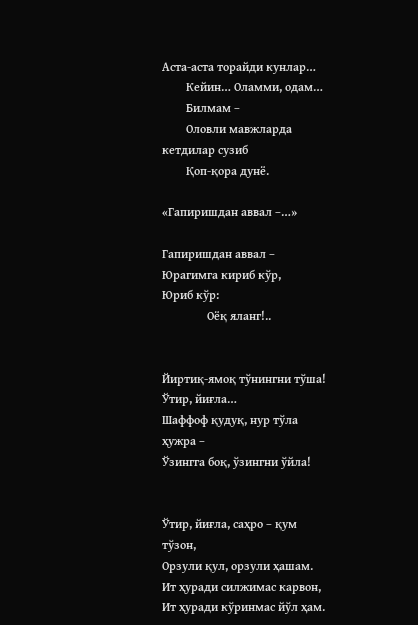Аста-аста торайди кунлар…
        Кейин… Оламми, одам…
        Билмам –
        Оловли мавжларда кетдилар сузиб
        Қоп-қора дунё.

«Гапиришдан аввал –…»

Гапиришдан аввал –
Юрагимга кириб кўр,
Юриб кўр:
               Оёқ яланг!..


Йиртиқ-ямоқ тўнингни тўша!
Ўтир, йиғла…
Шаффоф қудуқ, нур тўла ҳужра –
Ўзингга боқ, ўзингни ўйла!


Ўтир, йиғла, саҳро – қум тўзон,
Орзули қул, орзули ҳашам.
Ит ҳуради силжимас карвон,
Ит ҳуради кўринмас йўл ҳам.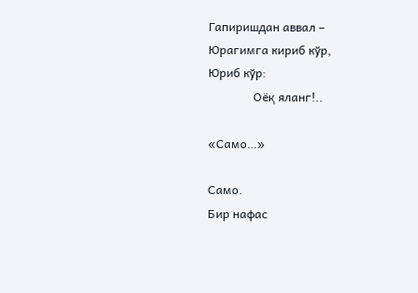Гапиришдан аввал –
Юрагимга кириб кўр,
Юриб кўр:
               Оёқ яланг!..

«Само…»

Само.
Бир нафас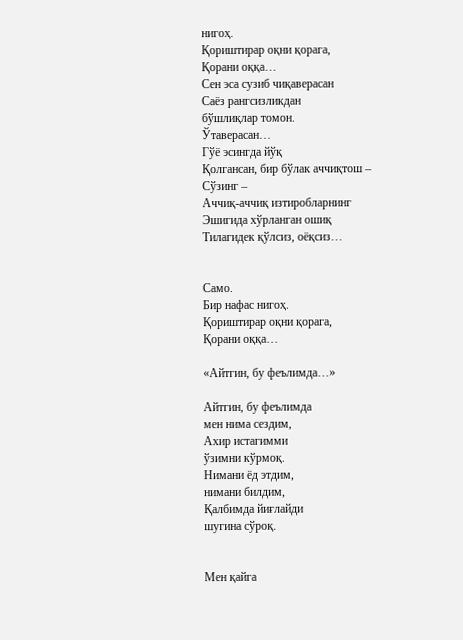нигоҳ.
Қориштирар оқни қорага,
Қорани оққа…
Сен эса сузиб чиқаверасан
Саёз рангсизликдан
бўшлиқлар томон.
Ўтаверасан…
Гўё эсингда йўқ
Қолгансан, бир бўлак аччиқтош –
Сўзинг –
Аччиқ-аччиқ изтиробларнинг
Эшигида хўрланган ошиқ
Тилагидек қўлсиз, оёқсиз…


Само.
Бир нафас нигоҳ.
Қориштирар оқни қорага,
Қорани оққа…

«Айтгин, бу феълимда…»

Айтгин, бу феълимда
мен нима сездим,
Ахир истагимми
ўзимни кўрмоқ.
Нимани ёд этдим,
нимани билдим,
Қалбимда йиғлайди
шугина сўроқ.


Мен қайга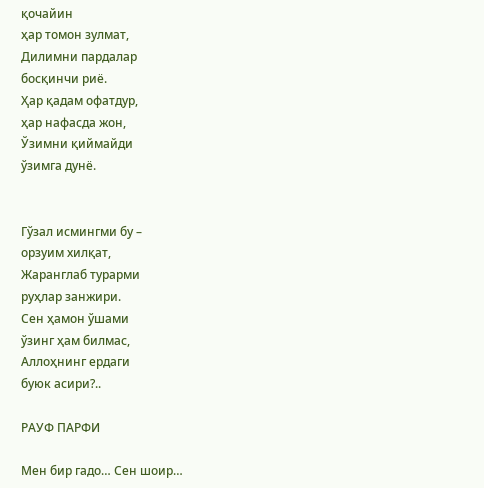қочайин
ҳар томон зулмат,
Дилимни пардалар
босқинчи риё.
Ҳар қадам офатдур,
ҳар нафасда жон,
Ўзимни қиймайди
ўзимга дунё.


Гўзал исмингми бу –
орзуим хилқат,
Жаранглаб турарми
руҳлар занжири.
Сен ҳамон ўшами
ўзинг ҳам билмас,
Аллоҳнинг ердаги
буюк асири?..

РАУФ ПАРФИ

Мен бир гадо… Сен шоир…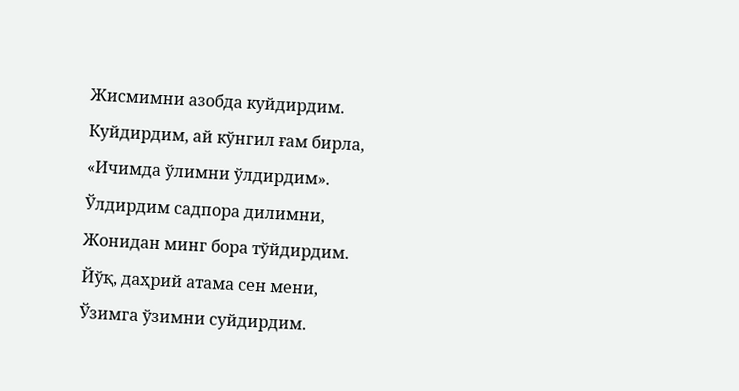Жисмимни азобда куйдирдим.
Куйдирдим, ай кўнгил ғам бирла,
«Ичимда ўлимни ўлдирдим».
Ўлдирдим садпора дилимни,
Жонидан минг бора тўйдирдим.
Йўқ, даҳрий атама сен мени,
Ўзимга ўзимни суйдирдим.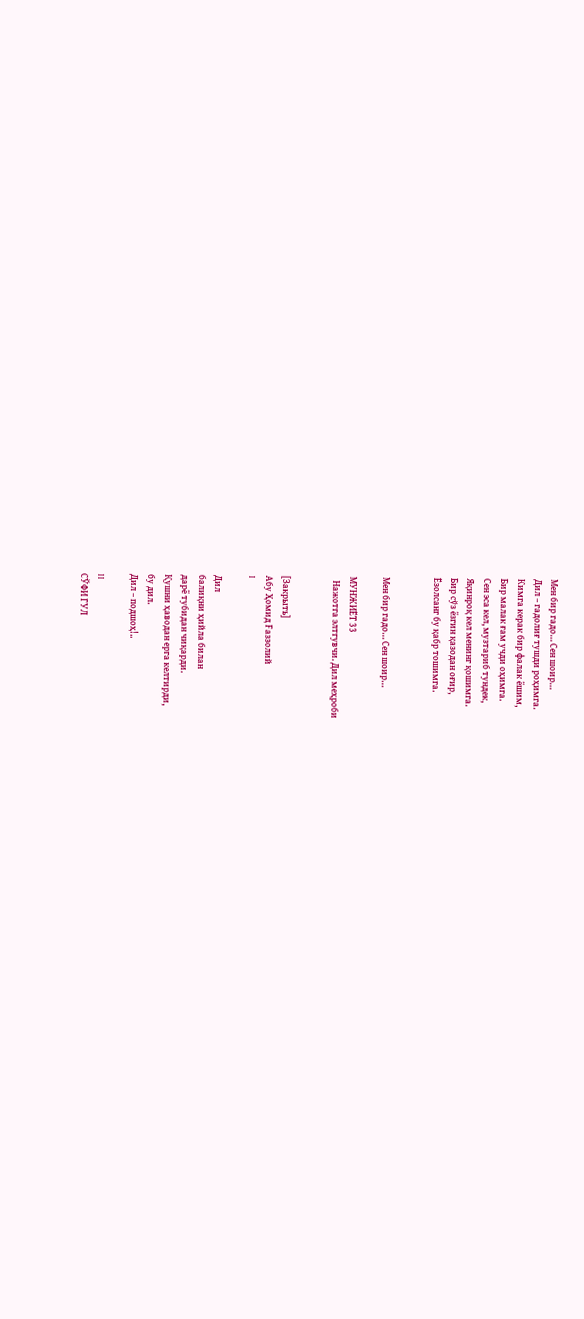Мен бир гадо… Сен шоир…
Дил – гадолиғ тушди роҳимга.
Кимга керак бир фалак ёшим,
Бир малак ғам учди оҳимга.
Сен эса кел, музтариб тундек,
Яқинроқ кел менинг қошимга.
Бир сўз ёзгин қазодан оғир,
Ёзолсанг бу қабр тошимга.


Мен бир гадо… Сен шоир…

МУНЖИЁТ 33
  Нажотга элтгувчи. Дил меҳроби


[Закрыть]
Абу Ҳомид Fаззолий
I

Дил
балиқни ҳийла билан
дарё тубидан чиқарди.
Қушни ҳаводан ерга келтирди,
бу дил.
Дил – подшоҳ!..

II
СЎФИ ГУЛ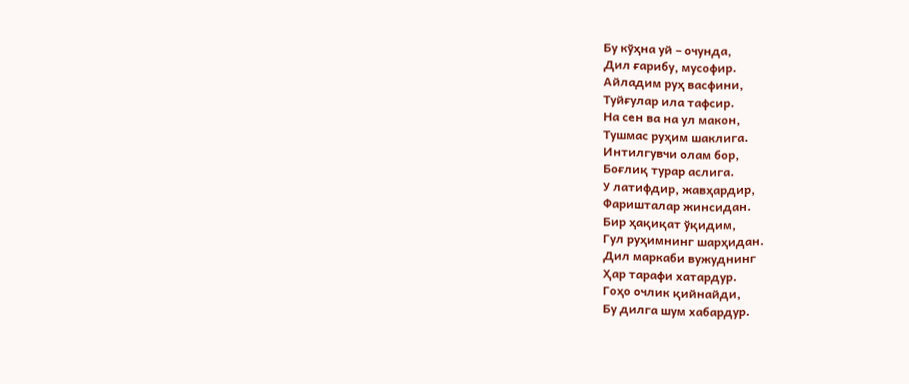Бу кўҳна уй – очунда,
Дил ғарибу, мусофир.
Айладим руҳ васфини,
Туйғулар ила тафсир.
На сен ва на ул макон,
Тушмас руҳим шаклига.
Интилгувчи олам бор,
Боғлиқ турар аслига.
У латифдир, жавҳардир,
Фаришталар жинсидан.
Бир ҳақиқат ўқидим,
Гул руҳимнинг шарҳидан.
Дил маркаби вужуднинг
Ҳар тарафи хатардур.
Гоҳо очлик қийнайди,
Бу дилга шум хабардур.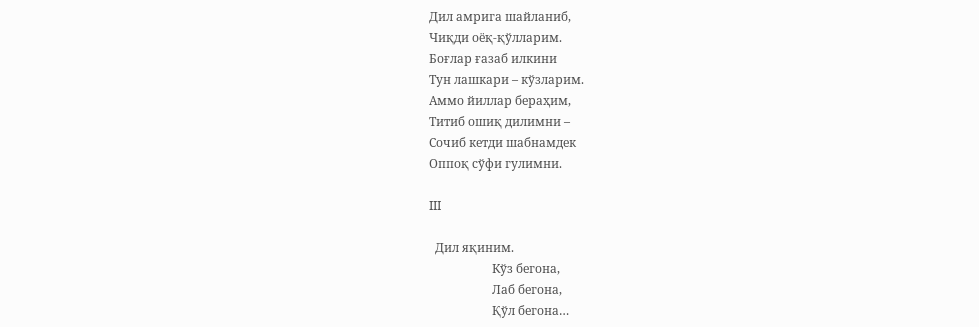Дил амрига шайланиб,
Чиқди оёқ-қўлларим.
Боғлар ғазаб илкини
Тун лашкари – кўзларим.
Аммо йиллар бераҳим,
Титиб ошиқ дилимни –
Сочиб кетди шабнамдек
Оппоқ сўфи гулимни.

III

  Дил яқиним.
                     Кўз бегона,
                     Лаб бегона,
                     Қўл бегона…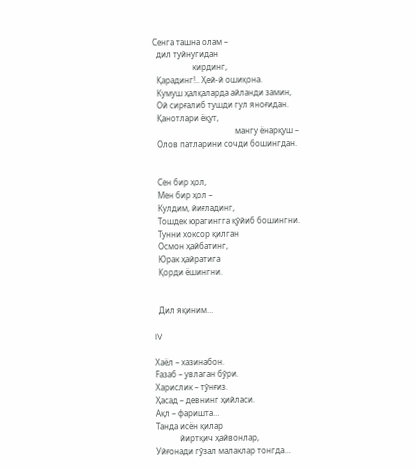Сенга ташна олам –
  дил туйнугидан
                    кирдинг,
  Қарадинг!.. Ҳей-й ошиқона.
  Кумуш ҳалқаларда айланди замин,
  Ой сирғалиб тушди гул яноғидан.
  Қанотлари ёқут,
                                         мангу ёнарқуш –
  Олов патларини сочди бошингдан.


  Сен бир ҳол,
  Мен бир ҳол –
  Кулдим, йиғладинг,
  Тошдек юрагингга қўйиб бошингни.
  Тунни хоксор қилган
  Осмон ҳайбатинг,
  Юрак ҳайратига
  Қорди ёшингни.


  Дил яқиним…

IV

Хаёл – хазинабон.
Fазаб – увлаган бўри.
Харислик – тўнғиз.
Ҳасад – девнинг ҳийласи.
Ақл – фаришта…
Танда исён қилар
            йиртқич ҳайвонлар,
Уйғонади гўзал малаклар тонгда…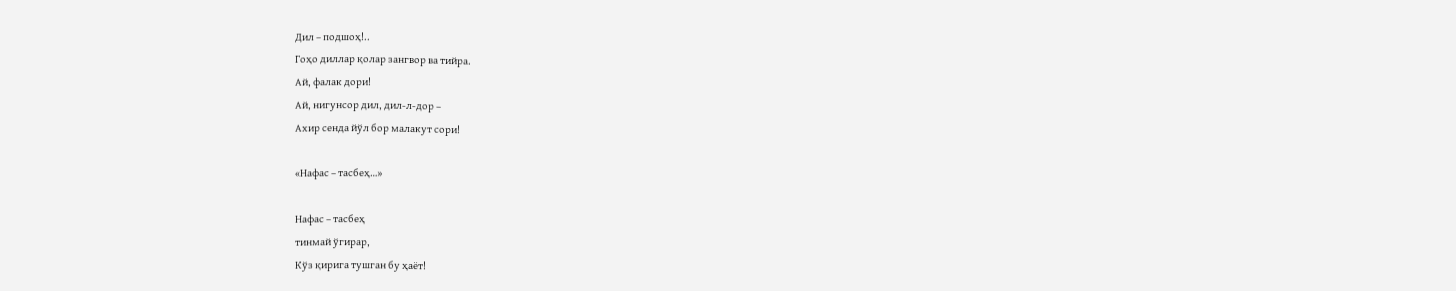Дил – подшоҳ!..
Гоҳо диллар қолар зангвор ва тийра.
Ай, фалак дори!
Ай, нигунсор дил, дил-л-дор –
Ахир сенда йўл бор малакут сори!

«Нафас – тасбеҳ…»

Нафас – тасбеҳ
тинмай ўгирар,
Кўз қирига тушган бу ҳаёт!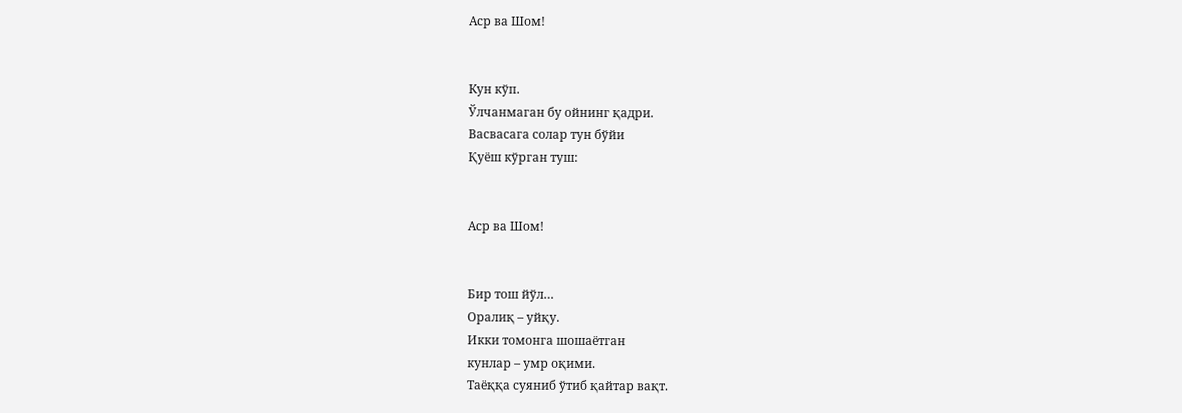Аср ва Шом!


Кун кўп.
Ўлчанмаган бу ойнинг қадри.
Васвасага солар тун бўйи
Қуёш кўрган туш:


Аср ва Шом!


Бир тош йўл…
Оралиқ – уйқу.
Икки томонга шошаётган
кунлар – умр оқими.
Таёққа суяниб ўтиб қайтар вақт.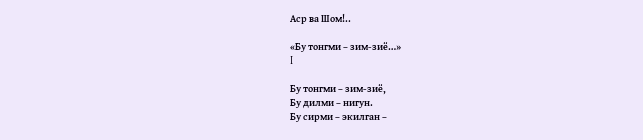Аср ва Шом!..

«Бу тонгми – зим-зиё…»
I

Бу тонгми – зим-зиё,
Бу дилми – нигун.
Бу сирми – экилган –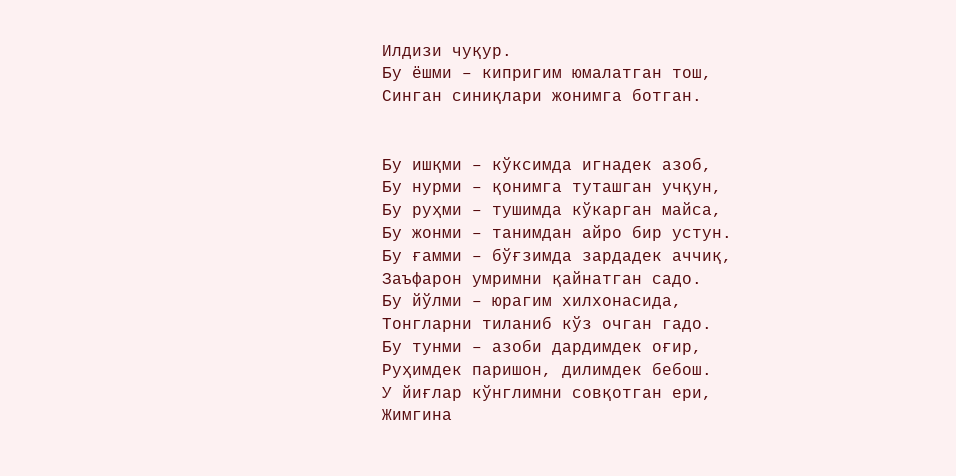Илдизи чуқур.
Бу ёшми – кипригим юмалатган тош,
Синган синиқлари жонимга ботган.


Бу ишқми – кўксимда игнадек азоб,
Бу нурми – қонимга туташган учқун,
Бу руҳми – тушимда кўкарган майса,
Бу жонми – танимдан айро бир устун.
Бу ғамми – бўғзимда зардадек аччиқ,
Заъфарон умримни қайнатган садо.
Бу йўлми – юрагим хилхонасида,
Тонгларни тиланиб кўз очган гадо.
Бу тунми – азоби дардимдек оғир,
Руҳимдек паришон, дилимдек бебош.
У йиғлар кўнглимни совқотган ери,
Жимгина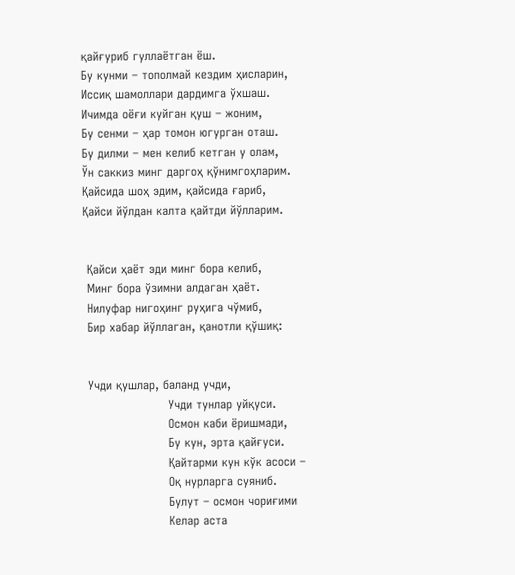қайғуриб гуллаётган ёш.
Бу кунми – тополмай кездим ҳисларин,
Иссиқ шамоллари дардимга ўхшаш.
Ичимда оёғи куйган қуш – жоним,
Бу сенми – ҳар томон югурган оташ.
Бу дилми – мен келиб кетган у олам,
Ўн саккиз минг даргоҳ қўнимгоҳларим.
Қайсида шоҳ эдим, қайсида ғариб,
Қайси йўлдан калта қайтди йўлларим.


 Қайси ҳаёт эди минг бора келиб,
 Минг бора ўзимни алдаган ҳаёт.
 Нилуфар нигоҳинг руҳига чўмиб,
 Бир хабар йўллаган, қанотли қўшиқ:


 Учди қушлар, баланд учди,
                     Учди тунлар уйқуси.
                     Осмон каби ёришмади,
                     Бу кун, эрта қайғуси.
                     Қайтарми кун кўк асоси –
                     Оқ нурларга суяниб.
                     Булут – осмон чориғими
                     Келар аста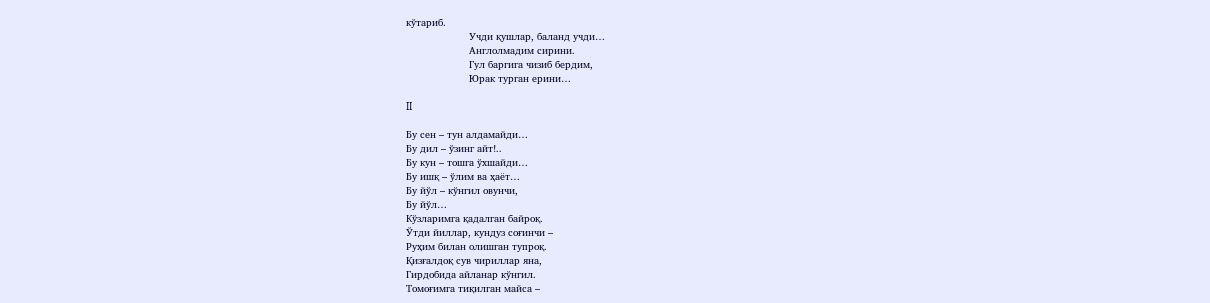кўтариб.
                     Учди қушлар, баланд учди…
                     Англолмадим сирини.
                     Гул баргига чизиб бердим,
                     Юрак турган ерини…

II

Бу сен – тун алдамайди…
Бу дил – ўзинг айт!..
Бу кун – тошга ўхшайди…
Бу ишқ – ўлим ва ҳаёт…
Бу йўл – кўнгил овунчи,
Бу йўл…
Кўзларимга қадалган байроқ.
Ўтди йиллар, кундуз соғинчи –
Руҳим билан олишган тупроқ.
Қизғалдоқ сув чириллар яна,
Гирдобида айланар кўнгил.
Томоғимга тиқилган майса –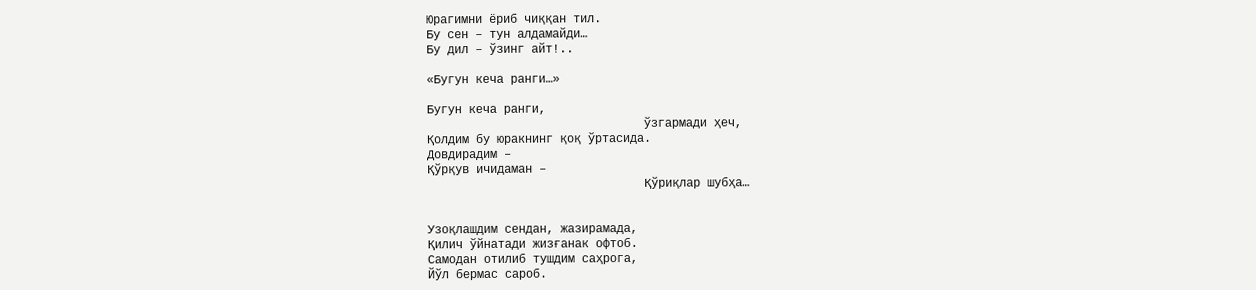Юрагимни ёриб чиққан тил.
Бу сен – тун алдамайди…
Бу дил – ўзинг айт!..

«Бугун кеча ранги…»

Бугун кеча ранги,
                               ўзгармади ҳеч,
Қолдим бу юракнинг қоқ ўртасида.
Довдирадим –
Қўрқув ичидаман –
                               Қўриқлар шубҳа…


Узоқлашдим сендан, жазирамада,
Қилич ўйнатади жизғанак офтоб.
Самодан отилиб тушдим саҳрога,
Йўл бермас сароб.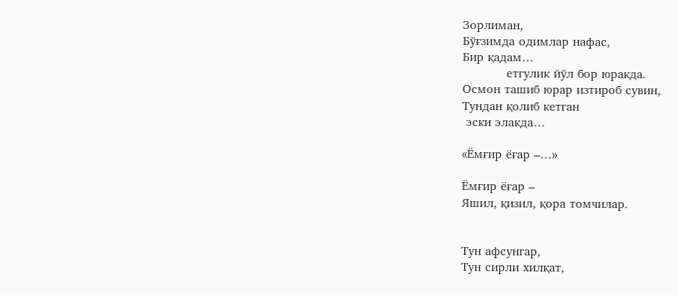Зорлиман,
Бўғзимда одимлар нафас,
Бир қадам…
           етгулик йўл бор юракда.
Осмон ташиб юрар изтироб сувин,
Тундан қолиб кетган
 эски элакда…

«Ёмғир ёғар –…»

Ёмғир ёғар –
Яшил, қизил, қора томчилар.


Тун афсунгар,
Тун сирли хилқат,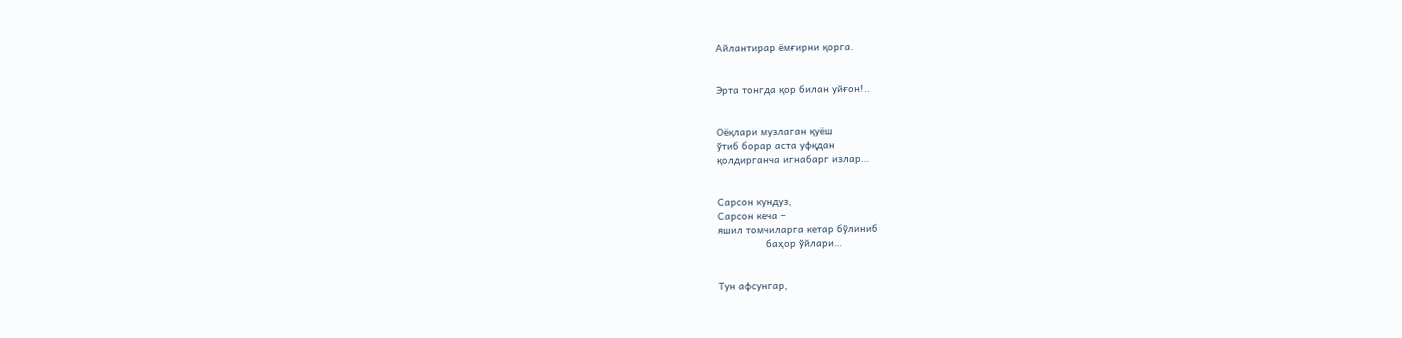Айлантирар ёмғирни қорга.


Эрта тонгда қор билан уйғон!..


Оёқлари музлаган қуёш
ўтиб борар аста уфқдан
қолдирганча игнабарг излар…


Сарсон кундуз,
Сарсон кеча –
яшил томчиларга кетар бўлиниб
                баҳор ўйлари…


Тун афсунгар,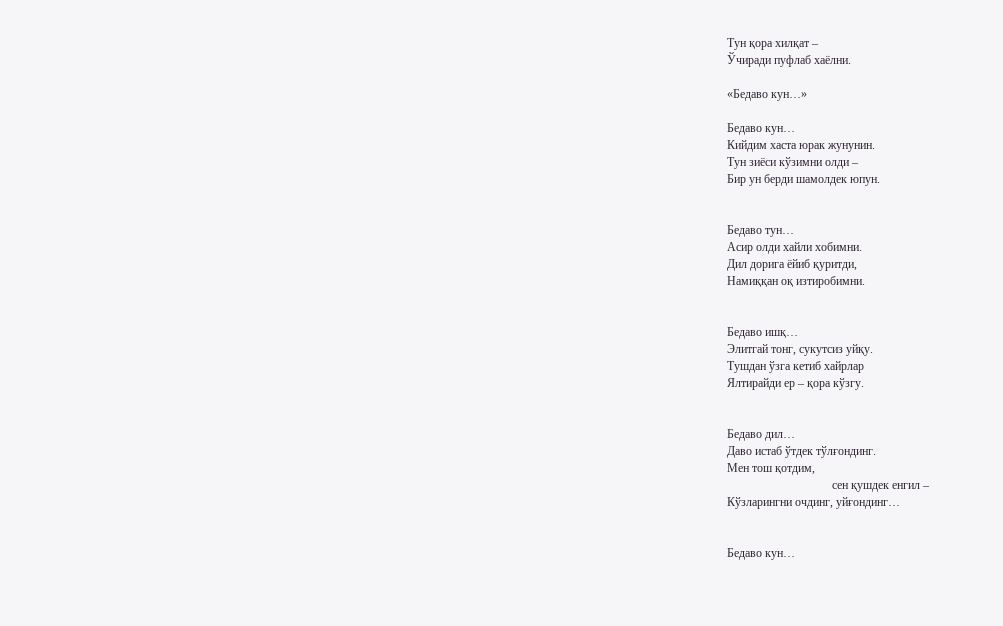Тун қора хилқат –
Ўчиради пуфлаб хаёлни.

«Бедаво кун…»

Бедаво кун…
Кийдим хаста юрак жунунин.
Тун зиёси кўзимни олди –
Бир ун берди шамолдек юпун.


Бедаво тун…
Асир олди хайли хобимни.
Дил дорига ёйиб қуритди,
Намиққан оқ изтиробимни.


Бедаво ишқ…
Элитгай тонг, сукутсиз уйқу.
Тушдан ўзга кетиб хайрлар
Ялтирайди ер – қора кўзгу.


Бедаво дил…
Даво истаб ўтдек тўлғондинг.
Мен тош қотдим,
                                   сен қушдек енгил –
Кўзларингни очдинг, уйғондинг…


Бедаво кун…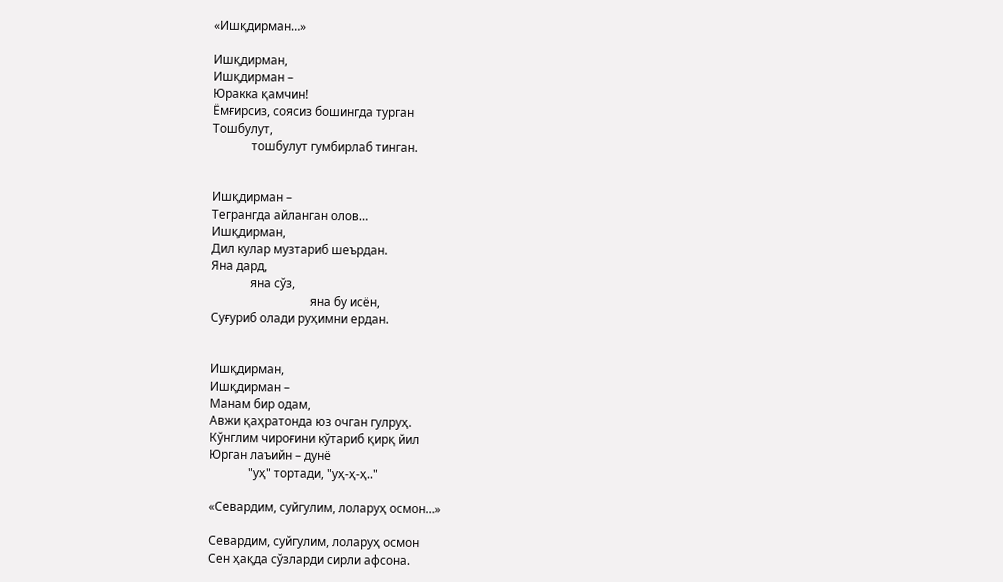«Ишқдирман…»

Ишқдирман,
Ишқдирман –
Юракка қамчин!
Ёмғирсиз, соясиз бошингда турган
Тошбулут,
             тошбулут гумбирлаб тинган.


Ишқдирман –
Тегрангда айланган олов…
Ишқдирман,
Дил кулар музтариб шеърдан.
Яна дард,
             яна сўз,
                                 яна бу исён,
Суғуриб олади руҳимни ердан.


Ишқдирман,
Ишқдирман –
Манам бир одам,
Авжи қаҳратонда юз очган гулруҳ.
Кўнглим чироғини кўтариб қирқ йил
Юрган лаъийн – дунё
             "уҳ" тортади, "уҳ-ҳ-ҳ.."

«Севардим, суйгулим, лоларуҳ осмон…»

Севардим, суйгулим, лоларуҳ осмон
Сен ҳақда сўзларди сирли афсона.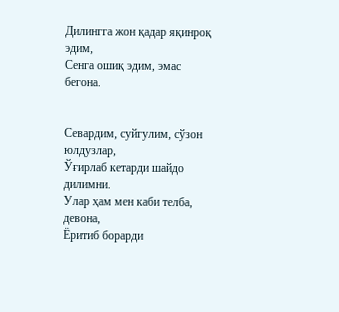Дилингга жон қадар яқинроқ эдим,
Сенга ошиқ эдим, эмас бегона.


Севардим, суйгулим, сўзон юлдузлар,
Ўғирлаб кетарди шайдо дилимни.
Улар ҳам мен каби телба, девона,
Ёритиб борарди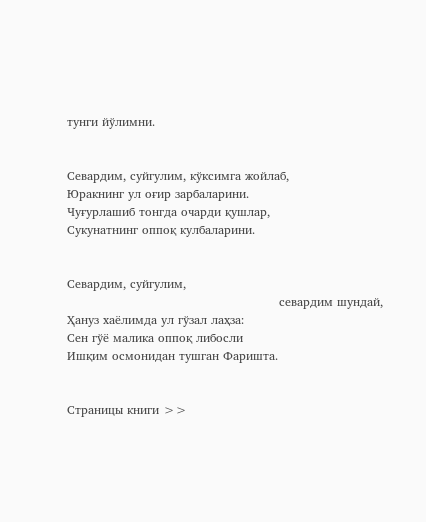тунги йўлимни.


Севардим, суйгулим, кўксимга жойлаб,
Юракнинг ул оғир зарбаларини.
Чуғурлашиб тонгда очарди қушлар,
Сукунатнинг оппоқ кулбаларини.


Севардим, суйгулим,
                                                     севардим шундай,
Ҳануз хаёлимда ул гўзал лаҳза:
Сен гўё малика оппоқ либосли
Ишқим осмонидан тушган Фаришта.


Страницы книги >>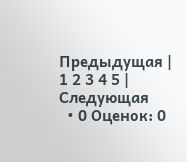Предыдущая | 1 2 3 4 5 | Следующая
  • 0 Оценок: 0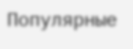Популярные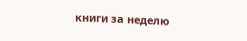книги за неделю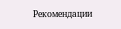Рекомендации